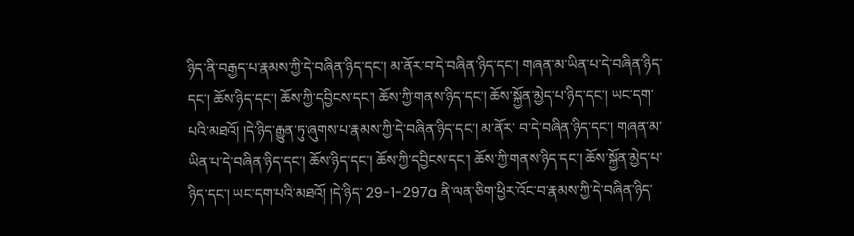ཉིད་ནི་བརྒྱད་པ་རྣམས་ཀྱི་དེ་བཞིན་ཉིད་དང་། མ་ནོར་བ་དེ་བཞིན་ཉིད་དང་། གཞན་མ་ཡིན་པ་དེ་བཞིན་ཉིད་དང་། ཆོས་ཉིད་དང་། ཆོས་ཀྱི་དབྱིངས་དང་། ཆོས་ཀྱི་གནས་ཉིད་དང་། ཆོས་སྐྱོན་མྱེད་པ་ཉིད་དང་། ཡང་དག་པའི་མཐའོ། །དེ་ཉིད་རྒྱུན་ཏུ་ཞུགས་པ་རྣམས་ཀྱི་དེ་བཞིན་ཉིད་དང་། མ་ནོར་ བ་དེ་བཞིན་ཉིད་དང་། གཞན་མ་ཡིན་པ་དེ་བཞིན་ཉིད་དང་། ཆོས་ཉིད་དང་། ཆོས་ཀྱི་དབྱིངས་དང་། ཆོས་ཀྱི་གནས་ཉིད་དང་། ཆོས་སྐྱོན་མྱེད་པ་ཉིད་དང་། ཡང་དག་པའི་མཐའོ། །དེ་ཉིད་ 29-1-297a ནི་ལན་ཅིག་ཕྱིར་འོང་བ་རྣམས་ཀྱི་དེ་བཞིན་ཉིད་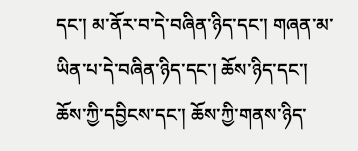དང་། མ་ནོར་བ་དེ་བཞིན་ཉིད་དང་། གཞན་མ་ཡིན་པ་དེ་བཞིན་ཉིད་དང་། ཆོས་ཉིད་དང་། ཆོས་ཀྱི་དབྱིངས་དང་། ཆོས་ཀྱི་གནས་ཉིད་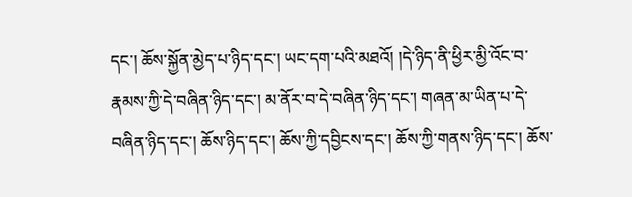དང་། ཆོས་སྐྱོན་མྱེད་པ་ཉིད་དང་། ཡང་དག་པའི་མཐའོ། །དེ་ཉིད་ནི་ཕྱིར་མྱི་འོང་བ་རྣམས་ཀྱི་དེ་བཞིན་ཉིད་དང་། མ་ནོར་བ་དེ་བཞིན་ཉིད་དང་། གཞན་མ་ཡིན་པ་དེ་བཞིན་ཉིད་དང་། ཆོས་ཉིད་དང་། ཆོས་ཀྱི་དབྱིངས་དང་། ཆོས་ཀྱི་གནས་ཉིད་དང་། ཆོས་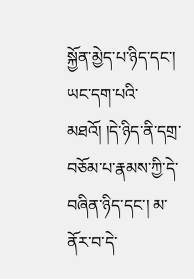སྐྱོན་མྱེད་པ་ཉིད་དང་། ཡང་དག་པའི་མཐའོ། །དེ་ཉིད་ནི་དགྲ་བཅོམ་པ་རྣམས་ཀྱི་དེ་བཞིན་ཉིད་དང་། མ་ནོར་བ་དེ་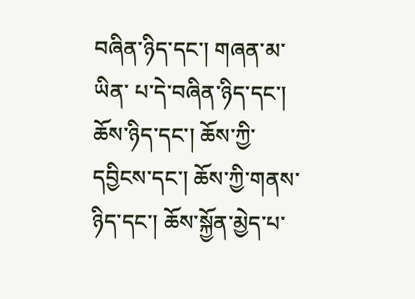བཞིན་ཉིད་དང་། གཞན་མ་ཡིན་ པ་དེ་བཞིན་ཉིད་དང་། ཆོས་ཉིད་དང་། ཆོས་ཀྱི་དབྱིངས་དང་། ཆོས་ཀྱི་གནས་ཉིད་དང་། ཆོས་སྐྱོན་མྱེད་པ་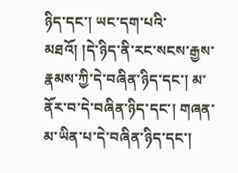ཉིད་དང་། ཡང་དག་པའི་མཐའོ། །དེ་ཉིད་ནི་རང་སངས་རྒྱས་རྣམས་ཀྱི་དེ་བཞིན་ཉིད་དང་། མ་ནོར་བ་དེ་བཞིན་ཉིད་དང་། གཞན་མ་ཡིན་པ་དེ་བཞིན་ཉིད་དང་།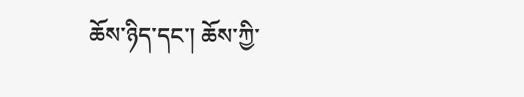ཆོས་ཉིད་དང་། ཆོས་ཀྱི་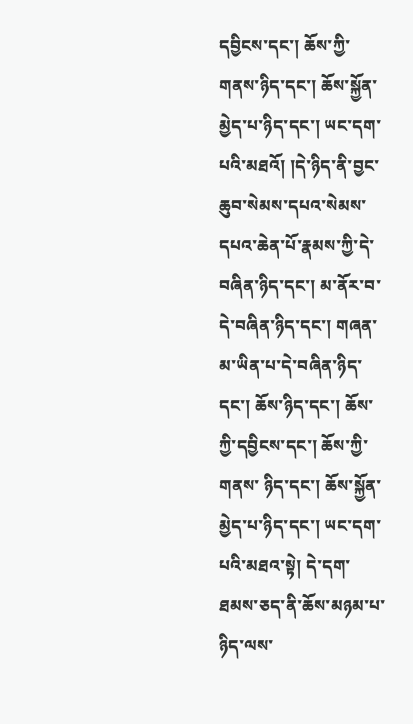དབྱིངས་དང་། ཆོས་ཀྱི་གནས་ཉིད་དང་། ཆོས་སྐྱོན་མྱེད་པ་ཉིད་དང་། ཡང་དག་པའི་མཐའོ། །དེ་ཉིད་ནི་བྱང་ ཆུབ་སེམས་དཔའ་སེམས་དཔའ་ཆེན་པོ་རྣམས་ཀྱི་དེ་བཞིན་ཉིད་དང་། མ་ནོར་བ་དེ་བཞིན་ཉིད་དང་། གཞན་མ་ཡིན་པ་དེ་བཞིན་ཉིད་དང་། ཆོས་ཉིད་དང་། ཆོས་ཀྱི་དབྱིངས་དང་། ཆོས་ཀྱི་གནས་ ཉིད་དང་། ཆོས་སྐྱོན་མྱེད་པ་ཉིད་དང་། ཡང་དག་པའི་མཐའ་སྟེ། དེ་དག་ཐམས་ཅད་ནི་ཆོས་མཉམ་པ་ཉིད་ལས་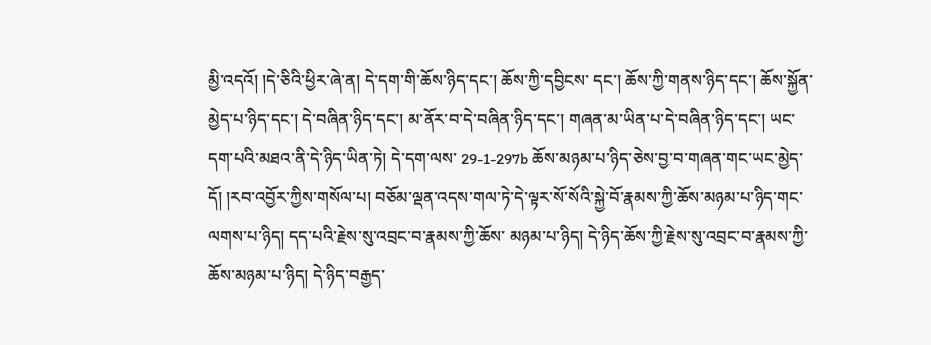མྱི་འདའོ། །དེ་ཅིའི་ཕྱིར་ཞེ་ན། དེ་དག་གི་ཆོས་ཉིད་དང་། ཆོས་ཀྱི་དབྱིངས་ དང་། ཆོས་ཀྱི་གནས་ཉིད་དང་། ཆོས་སྐྱོན་མྱེད་པ་ཉིད་དང་། དེ་བཞིན་ཉིད་དང་། མ་ནོར་བ་དེ་བཞིན་ཉིད་དང་། གཞན་མ་ཡིན་པ་དེ་བཞིན་ཉིད་དང་། ཡང་དག་པའི་མཐའ་ནི་དེ་ཉིད་ཡིན་ཏེ། དེ་དག་ལས་ 29-1-297b ཆོས་མཉམ་པ་ཉིད་ཅེས་བྱ་བ་གཞན་གང་ཡང་མྱེད་དོ། །རབ་འབྱོར་ཀྱིས་གསོལ་པ། བཅོམ་ལྡན་འདས་གལ་ཏེ་དེ་ལྟར་སོ་སོའི་སྐྱེ་བོ་རྣམས་ཀྱི་ཆོས་མཉམ་པ་ཉིད་གང་ལགས་པ་ཉིད། དད་པའི་རྗེས་སུ་འབྲང་བ་རྣམས་ཀྱི་ཆོས་ མཉམ་པ་ཉིད། དེ་ཉིད་ཆོས་ཀྱི་རྗེས་སུ་འབྲང་བ་རྣམས་ཀྱི་ཆོས་མཉམ་པ་ཉིད། དེ་ཉིད་བརྒྱད་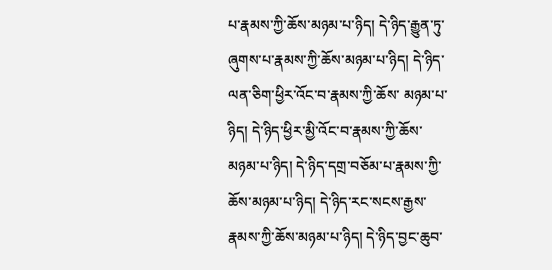པ་རྣམས་ཀྱི་ཆོས་མཉམ་པ་ཉིད། དེ་ཉིད་རྒྱུན་ཏུ་ཞུགས་པ་རྣམས་ཀྱི་ཆོས་མཉམ་པ་ཉིད། དེ་ཉིད་ལན་ཅིག་ཕྱིར་འོང་བ་རྣམས་ཀྱི་ཆོས་ མཉམ་པ་ཉིད། དེ་ཉིད་ཕྱིར་མྱི་འོང་བ་རྣམས་ཀྱི་ཆོས་མཉམ་པ་ཉིད། དེ་ཉིད་དགྲ་བཅོམ་པ་རྣམས་ཀྱི་ཆོས་མཉམ་པ་ཉིད། དེ་ཉིད་རང་སངས་རྒྱས་རྣམས་ཀྱི་ཆོས་མཉམ་པ་ཉིད། དེ་ཉིད་བྱང་ཆུབ་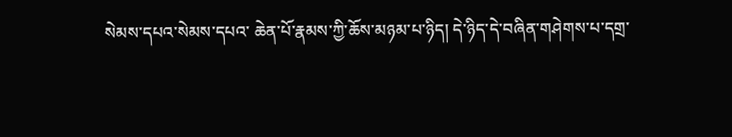སེམས་དཔའ་སེམས་དཔའ་ ཆེན་པོ་རྣམས་ཀྱི་ཆོས་མཉམ་པ་ཉིད། དེ་ཉིད་དེ་བཞིན་གཤེགས་པ་དགྲ་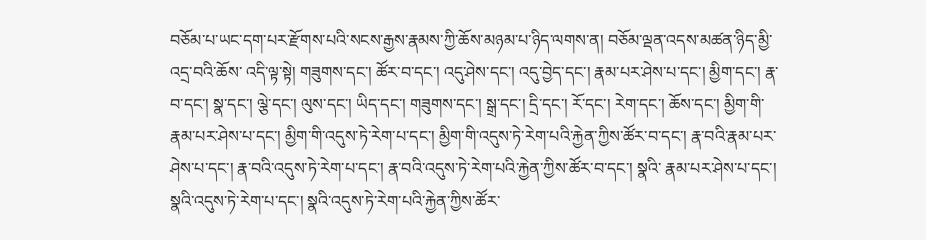བཅོམ་པ་ཡང་དག་པར་རྫོགས་པའི་སངས་རྒྱས་རྣམས་ཀྱི་ཆོས་མཉམ་པ་ཉིད་ལགས་ན། བཅོམ་ལྡན་འདས་མཚན་ཉིད་མྱི་འདྲ་བའི་ཆོས་ འདི་ལྟ་སྟེ། གཟུགས་དང་། ཚོར་བ་དང་། འདུ་ཤེས་དང་། འདུ་བྱེད་དང་། རྣམ་པར་ཤེས་པ་དང་། མྱིག་དང་། རྣ་བ་དང་། སྣ་དང་། ལྕེ་དང་། ལུས་དང་། ཡིད་དང་། གཟུགས་དང་། སྒྲ་དང་། དྲི་དང་། རོ་དང་། རེག་དང་། ཆོས་དང་། མྱིག་གི་ རྣམ་པར་ཤེས་པ་དང་། མྱིག་གི་འདུས་ཏེ་རེག་པ་དང་། མྱིག་གི་འདུས་ཏེ་རེག་པའི་རྐྱེན་ཀྱིས་ཚོར་བ་དང་། རྣ་བའི་རྣམ་པར་ཤེས་པ་དང་། རྣ་བའི་འདུས་ཏེ་རེག་པ་དང་། རྣ་བའི་འདུས་ཏེ་རེག་པའི་རྐྱེན་ཀྱིས་ཚོར་བ་དང་། སྣའི་ རྣམ་པར་ཤེས་པ་དང་། སྣའི་འདུས་ཏེ་རེག་པ་དང་། སྣའི་འདུས་ཏེ་རེག་པའི་རྐྱེན་ཀྱིས་ཚོར་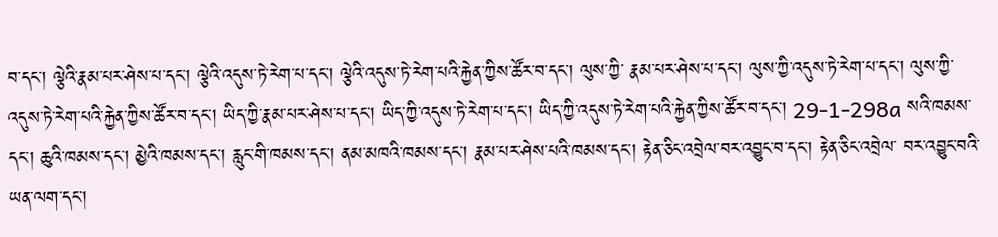བ་དང་། ལྕེའི་རྣམ་པར་ཤེས་པ་དང་། ལྕེའི་འདུས་ཏེ་རེག་པ་དང་། ལྕེའི་འདུས་ཏེ་རེག་པའི་རྐྱེན་ཀྱིས་ཚོར་བ་དང་། ལུས་ཀྱི་ རྣམ་པར་ཤེས་པ་དང་། ལུས་ཀྱི་འདུས་ཏེ་རེག་པ་དང་། ལུས་ཀྱི་འདུས་ཏེ་རེག་པའི་རྐྱེན་ཀྱིས་ཚོར་བ་དང་། ཡིད་ཀྱི་རྣམ་པར་ཤེས་པ་དང་། ཡིད་ཀྱི་འདུས་ཏེ་རེག་པ་དང་། ཡིད་ཀྱི་འདུས་ཏེ་རེག་པའི་རྐྱེན་ཀྱིས་ཚོར་བ་དང་། 29-1-298a སའི་ཁམས་དང་། ཆུའི་ཁམས་དང་། མྱེའི་ཁམས་དང་། རླུང་གི་ཁམས་དང་། ནམ་མཁའི་ཁམས་དང་། རྣམ་པར་ཤེས་པའི་ཁམས་དང་། རྟེན་ཅིང་འབྲེལ་བར་འབྱུང་བ་དང་། རྟེན་ཅིང་འབྲེལ་ བར་འབྱུང་བའི་ཡན་ལག་དང་།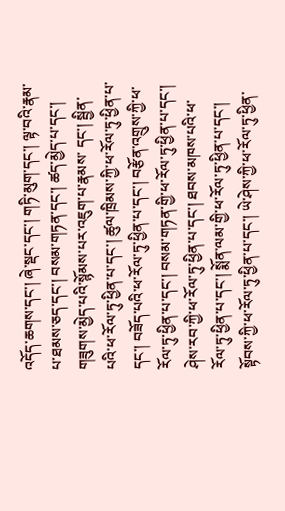འདོད་ཆགས་དང་། ཞེ་སྡང་དང་། གཏི་མུག་དང་། ལྟ་བའི་རྣམ་པ་ཐམས་ཅད་དང་། བསམ་གཏན་དང་། ཚད་མྱེད་པ་དང་། གཟུགས་མྱེད་པའི་སྙོམས་པར་འཇུག་པ་རྣམས་ དང་། སྦྱིན་པའི་ཕ་རོལ་ཏུ་ཕྱིན་པ་དང་། ཚུལ་ཁྲིམས་ཀྱི་ཕ་རོལ་ཏུ་ཕྱིན་པ་དང་། བཟོད་པའི་ཕ་རོལ་ཏུ་ཕྱིན་པ་དང་། བརྩོན་འགྲུས་ཀྱི་ཕ་རོལ་ཏུ་ཕྱིན་པ་དང་། བསམ་གཏན་གྱི་ཕ་རོལ་ཏུ་ཕྱིན་པ་དང་། ཤེས་རབ་ཀྱི་ཕ་རོལ་ཏུ་ཕྱིན་པ་དང་། ཐབས་མཁས་པའི་ཕ་རོལ་ཏུ་ཕྱིན་པ་དང་། སྨོན་ལམ་གྱི་ཕ་རོལ་ཏུ་ཕྱིན་པ་དང་། སྟོབས་ཀྱི་ཕ་རོལ་ཏུ་ཕྱིན་པ་དང་། ཡེ་ཤེས་ཀྱི་ཕ་རོལ་ཏུ་ཕྱིན་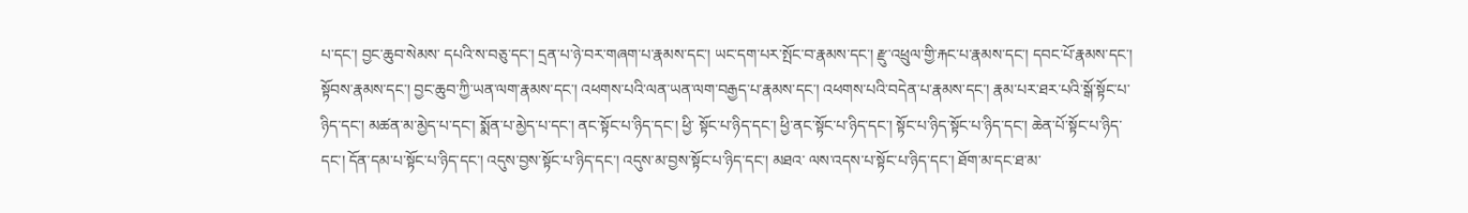པ་དང་། བྱང་ཆུབ་སེམས་ དཔའི་ས་བཅུ་དང་། དྲན་པ་ཉེ་བར་གཞག་པ་རྣམས་དང་། ཡང་དག་པར་སྤོང་བ་རྣམས་དང་། རྫུ་འཕྲུལ་གྱི་རྐང་པ་རྣམས་དང་། དབང་པོ་རྣམས་དང་། སྟོབས་རྣམས་དང་། བྱང་ཆུབ་ཀྱི་ཡན་ལག་རྣམས་དང་། འཕགས་པའི་ལན་ཡན་ལག་བརྒྱད་པ་རྣམས་དང་། འཕགས་པའི་བདེན་པ་རྣམས་དང་། རྣམ་པར་ཐར་པའི་སྒོ་སྟོང་པ་ཉིད་དང་། མཚན་མ་མྱེད་པ་དང་། སྨོན་པ་མྱེད་པ་དང་། ནང་སྟོང་པ་ཉིད་དང་། ཕྱི་ སྟོང་པ་ཉིད་དང་། ཕྱི་ནང་སྟོང་པ་ཉིད་དང་། སྟོང་པ་ཉིད་སྟོང་པ་ཉིད་དང་། ཆེན་པོ་སྟོང་པ་ཉིད་དང་། དོན་དམ་པ་སྟོང་པ་ཉིད་དང་། འདུས་བྱས་སྟོང་པ་ཉིད་དང་། འདུས་མ་བྱས་སྟོང་པ་ཉིད་དང་། མཐའ་ ལས་འདས་པ་སྟོང་པ་ཉིད་དང་། ཐོག་མ་དང་ཐ་མ་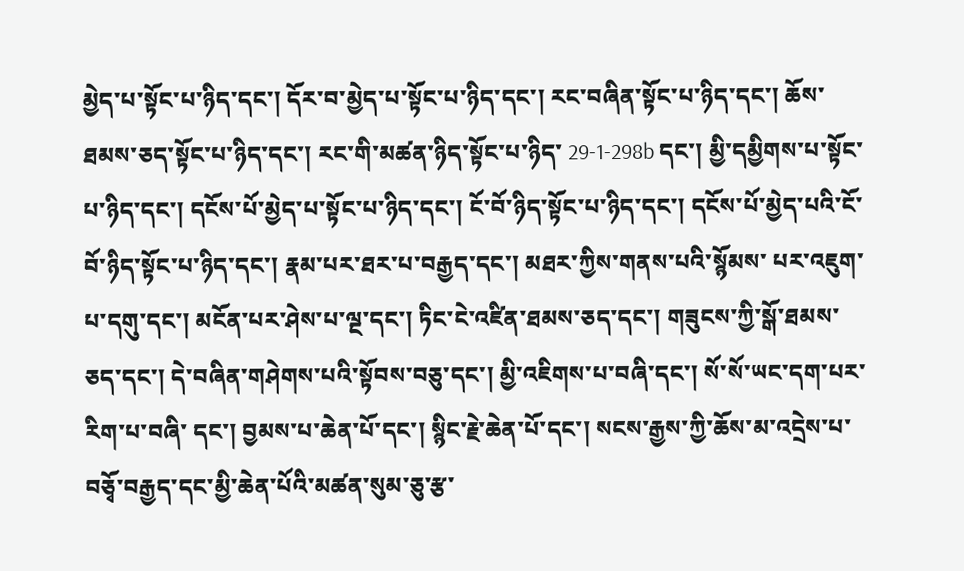མྱེད་པ་སྟོང་པ་ཉིད་དང་། དོར་བ་མྱེད་པ་སྟོང་པ་ཉིད་དང་། རང་བཞིན་སྟོང་པ་ཉིད་དང་། ཆོས་ཐམས་ཅད་སྟོང་པ་ཉིད་དང་། རང་གི་མཚན་ཉིད་སྟོང་པ་ཉིད་ 29-1-298b དང་། མྱི་དམྱིགས་པ་སྟོང་པ་ཉིད་དང་། དངོས་པོ་མྱེད་པ་སྟོང་པ་ཉིད་དང་། ངོ་བོ་ཉིད་སྟོང་པ་ཉིད་དང་། དངོས་པོ་མྱེད་པའི་ངོ་བོ་ཉིད་སྟོང་པ་ཉིད་དང་། རྣམ་པར་ཐར་པ་བརྒྱད་དང་། མཐར་ཀྱིས་གནས་པའི་སྙོམས་ པར་འཇུག་པ་དགུ་དང་། མངོན་པར་ཤེས་པ་ལྔ་དང་། ཏིང་ངེ་འཛིན་ཐམས་ཅད་དང་། གཟུངས་ཀྱི་སྒོ་ཐམས་ཅད་དང་། དེ་བཞིན་གཤེགས་པའི་སྟོབས་བཅུ་དང་། མྱི་འཇིགས་པ་བཞི་དང་། སོ་སོ་ཡང་དག་པར་རིག་པ་བཞི་ དང་། བྱམས་པ་ཆེན་པོ་དང་། སྙིང་རྗེ་ཆེན་པོ་དང་། སངས་རྒྱས་ཀྱི་ཆོས་མ་འདྲེས་པ་བཅྭོ་བརྒྱད་དང་མྱི་ཆེན་པོའི་མཚན་སུམ་ཅུ་རྩ་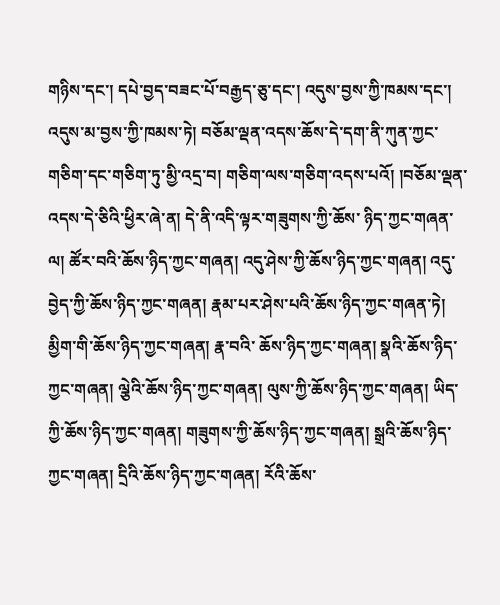གཉིས་དང་། དཔེ་བྱད་བཟང་པོ་བརྒྱད་ཅུ་དང་། འདུས་བྱས་ཀྱི་ཁམས་དང་། འདུས་མ་བྱས་ཀྱི་ཁམས་ཏེ། བཅོམ་ལྡན་འདས་ཆོས་དེ་དག་ནི་ཀུན་ཀྱང་གཅིག་དང་གཅིག་ཏུ་མྱི་འདྲ་བ། གཅིག་ལས་གཅིག་འདས་པའོ། །བཅོམ་ལྡན་འདས་དེ་ཅིའི་ཕྱིར་ཞེ་ན། དེ་ནི་འདི་ལྟར་གཟུགས་ཀྱི་ཆོས་ ཉིད་ཀྱང་གཞན་ལ། ཚོར་བའི་ཆོས་ཉིད་ཀྱང་གཞན། འདུ་ཤེས་ཀྱི་ཆོས་ཉིད་ཀྱང་གཞན། འདུ་བྱེད་ཀྱི་ཆོས་ཉིད་ཀྱང་གཞན། རྣམ་པར་ཤེས་པའི་ཆོས་ཉིད་ཀྱང་གཞན་ཏེ། མྱིག་གི་ཆོས་ཉིད་ཀྱང་གཞན། རྣ་བའི་ ཆོས་ཉིད་ཀྱང་གཞན། སྣའི་ཆོས་ཉིད་ཀྱང་གཞན། ལྕེའི་ཆོས་ཉིད་ཀྱང་གཞན། ལུས་ཀྱི་ཆོས་ཉིད་ཀྱང་གཞན། ཡིད་ཀྱི་ཆོས་ཉིད་ཀྱང་གཞན། གཟུགས་ཀྱི་ཆོས་ཉིད་ཀྱང་གཞན། སྒྲའི་ཆོས་ཉིད་ཀྱང་གཞན། དྲིའི་ཆོས་ཉིད་ཀྱང་གཞན། རོའི་ཆོས་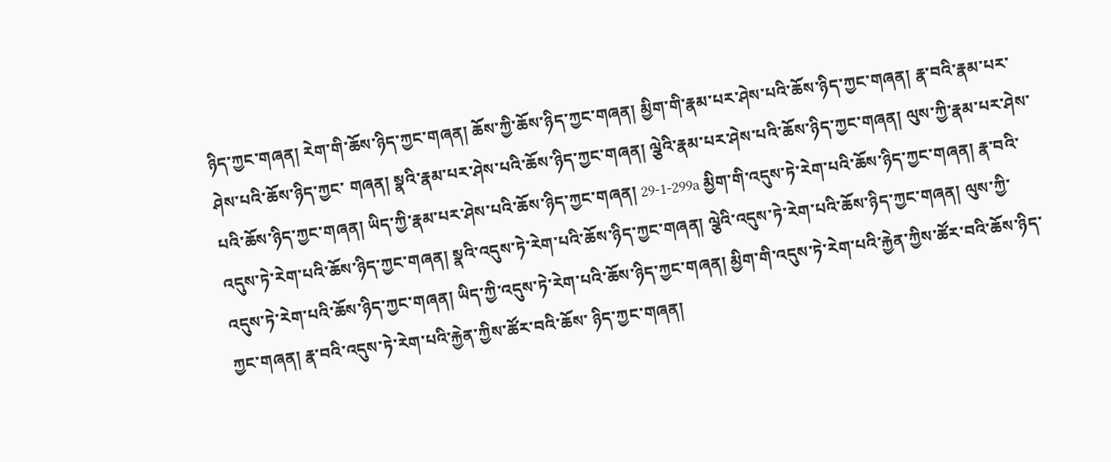ཉིད་ཀྱང་གཞན། རེག་གི་ཆོས་ཉིད་ཀྱང་གཞན། ཆོས་ཀྱི་ཆོས་ཉིད་ཀྱང་གཞན། མྱིག་གི་རྣམ་པར་ཤེས་པའི་ཆོས་ཉིད་ཀྱང་གཞན། རྣ་བའི་རྣམ་པར་ཤེས་པའི་ཆོས་ཉིད་ཀྱང་ གཞན། སྣའི་རྣམ་པར་ཤེས་པའི་ཆོས་ཉིད་ཀྱང་གཞན། ལྕེའི་རྣམ་པར་ཤེས་པའི་ཆོས་ཉིད་ཀྱང་གཞན། ལུས་ཀྱི་རྣམ་པར་ཤེས་པའི་ཆོས་ཉིད་ཀྱང་གཞན། ཡིད་ཀྱི་རྣམ་པར་ཤེས་པའི་ཆོས་ཉིད་ཀྱང་གཞན། 29-1-299a མྱིག་གི་འདུས་ཏེ་རེག་པའི་ཆོས་ཉིད་ཀྱང་གཞན། རྣ་བའི་འདུས་ཏེ་རེག་པའི་ཆོས་ཉིད་ཀྱང་གཞན། སྣའི་འདུས་ཏེ་རེག་པའི་ཆོས་ཉིད་ཀྱང་གཞན། ལྕེའི་འདུས་ཏེ་རེག་པའི་ཆོས་ཉིད་ཀྱང་གཞན། ལུས་ཀྱི་ འདུས་ཏེ་རེག་པའི་ཆོས་ཉིད་ཀྱང་གཞན། ཡིད་ཀྱི་འདུས་ཏེ་རེག་པའི་ཆོས་ཉིད་ཀྱང་གཞན། མྱིག་གི་འདུས་ཏེ་རེག་པའི་རྐྱེན་ཀྱིས་ཚོར་བའི་ཆོས་ཉིད་ཀྱང་གཞན། རྣ་བའི་འདུས་ཏེ་རེག་པའི་རྐྱེན་ཀྱིས་ཚོར་བའི་ཆོས་ ཉིད་ཀྱང་གཞན།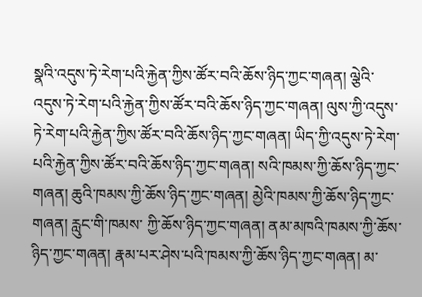སྣའི་འདུས་ཏེ་རེག་པའི་རྐྱེན་ཀྱིས་ཚོར་བའི་ཆོས་ཉིད་ཀྱང་གཞན། ལྕེའི་འདུས་ཏེ་རེག་པའི་རྐྱེན་ཀྱིས་ཚོར་བའི་ཆོས་ཉིད་ཀྱང་གཞན། ལུས་ཀྱི་འདུས་ཏེ་རེག་པའི་རྐྱེན་ཀྱིས་ཚོར་བའི་ཆོས་ཉིད་ཀྱང་གཞན། ཡིད་ཀྱི་འདུས་ཏེ་རེག་པའི་རྐྱེན་ཀྱིས་ཚོར་བའི་ཆོས་ཉིད་ཀྱང་གཞན། སའི་ཁམས་ཀྱི་ཆོས་ཉིད་ཀྱང་གཞན། ཆུའི་ཁམས་ཀྱི་ཆོས་ཉིད་ཀྱང་གཞན། མྱེའི་ཁམས་ཀྱི་ཆོས་ཉིད་ཀྱང་གཞན། རླུང་གི་ཁམས་ ཀྱི་ཆོས་ཉིད་ཀྱང་གཞན། ནམ་མཁའི་ཁམས་ཀྱི་ཆོས་ཉིད་ཀྱང་གཞན། རྣམ་པར་ཤེས་པའི་ཁམས་ཀྱི་ཆོས་ཉིད་ཀྱང་གཞན། མ་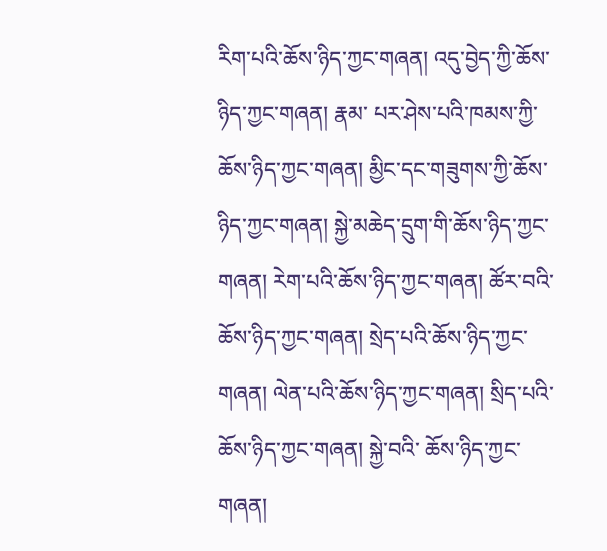རིག་པའི་ཆོས་ཉིད་ཀྱང་གཞན། འདུ་བྱེད་ཀྱི་ཆོས་ཉིད་ཀྱང་གཞན། རྣམ་ པར་ཤེས་པའི་ཁམས་ཀྱི་ཆོས་ཉིད་ཀྱང་གཞན། མྱིང་དང་གཟུགས་ཀྱི་ཆོས་ཉིད་ཀྱང་གཞན། སྐྱེ་མཆེད་དྲུག་གི་ཆོས་ཉིད་ཀྱང་གཞན། རེག་པའི་ཆོས་ཉིད་ཀྱང་གཞན། ཚོར་བའི་ཆོས་ཉིད་ཀྱང་གཞན། སྲེད་པའི་ཆོས་ཉིད་ཀྱང་གཞན། ལེན་པའི་ཆོས་ཉིད་ཀྱང་གཞན། སྲིད་པའི་ཆོས་ཉིད་ཀྱང་གཞན། སྐྱེ་བའི་ ཆོས་ཉིད་ཀྱང་གཞན།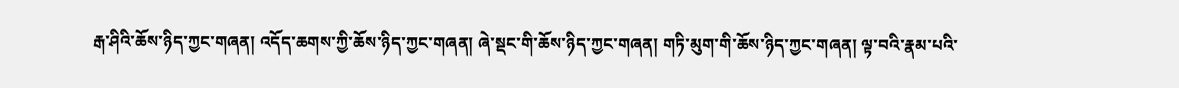རྒ་ཤིའི་ཆོས་ཉིད་ཀྱང་གཞན། འདོད་ཆགས་ཀྱི་ཆོས་ཉིད་ཀྱང་གཞན། ཞེ་སྡང་གི་ཆོས་ཉིད་ཀྱང་གཞན། གཏི་མུག་གི་ཆོས་ཉིད་ཀྱང་གཞན། ལྟ་བའི་རྣམ་པའི་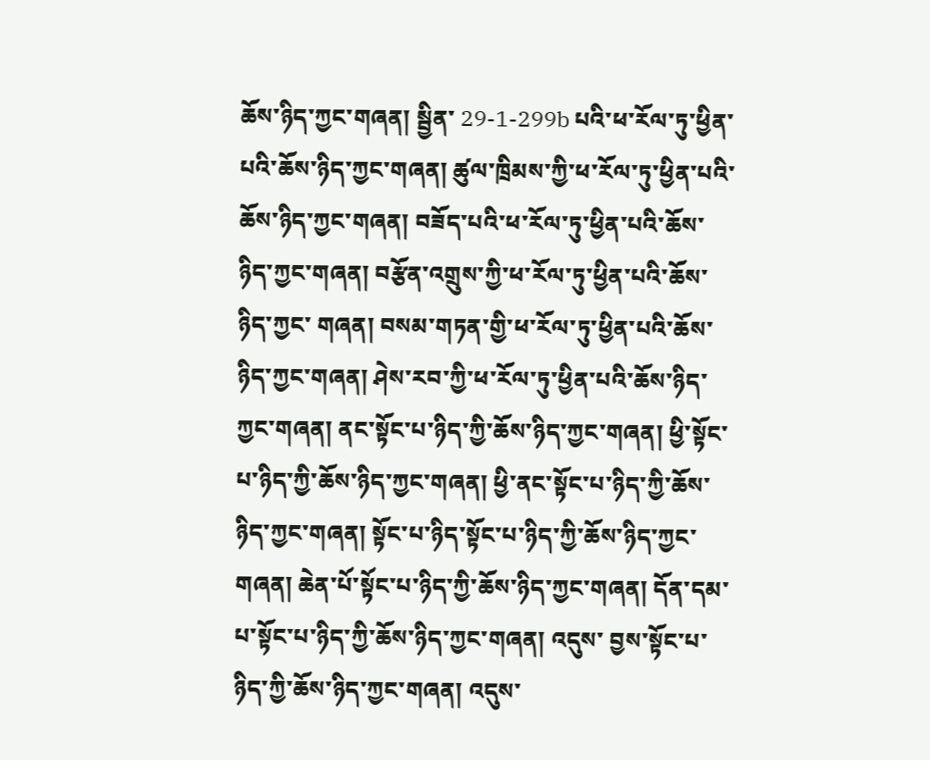ཆོས་ཉིད་ཀྱང་གཞན། སྦྱིན་ 29-1-299b པའི་ཕ་རོལ་ཏུ་ཕྱིན་པའི་ཆོས་ཉིད་ཀྱང་གཞན། ཚུལ་ཁྲིམས་ཀྱི་ཕ་རོལ་ཏུ་ཕྱིན་པའི་ཆོས་ཉིད་ཀྱང་གཞན། བཟོད་པའི་ཕ་རོལ་ཏུ་ཕྱིན་པའི་ཆོས་ཉིད་ཀྱང་གཞན། བརྩོན་འགྲུས་ཀྱི་ཕ་རོལ་ཏུ་ཕྱིན་པའི་ཆོས་ཉིད་ཀྱང་ གཞན། བསམ་གཏན་གྱི་ཕ་རོལ་ཏུ་ཕྱིན་པའི་ཆོས་ཉིད་ཀྱང་གཞན། ཤེས་རབ་ཀྱི་ཕ་རོལ་ཏུ་ཕྱིན་པའི་ཆོས་ཉིད་ཀྱང་གཞན། ནང་སྟོང་པ་ཉིད་ཀྱི་ཆོས་ཉིད་ཀྱང་གཞན། ཕྱི་སྟོང་པ་ཉིད་ཀྱི་ཆོས་ཉིད་ཀྱང་གཞན། ཕྱི་ནང་སྟོང་པ་ཉིད་ཀྱི་ཆོས་ཉིད་ཀྱང་གཞན། སྟོང་པ་ཉིད་སྟོང་པ་ཉིད་ཀྱི་ཆོས་ཉིད་ཀྱང་གཞན། ཆེན་པོ་སྟོང་པ་ཉིད་ཀྱི་ཆོས་ཉིད་ཀྱང་གཞན། དོན་དམ་པ་སྟོང་པ་ཉིད་ཀྱི་ཆོས་ཉིད་ཀྱང་གཞན། འདུས་ བྱས་སྟོང་པ་ཉིད་ཀྱི་ཆོས་ཉིད་ཀྱང་གཞན། འདུས་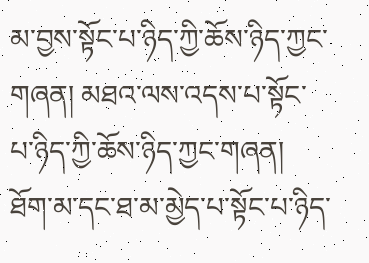མ་བྱས་སྟོང་པ་ཉིད་ཀྱི་ཆོས་ཉིད་ཀྱང་གཞན། མཐའ་ལས་འདས་པ་སྟོང་པ་ཉིད་ཀྱི་ཆོས་ཉིད་ཀྱང་གཞན། ཐོག་མ་དང་ཐ་མ་མྱེད་པ་སྟོང་པ་ཉིད་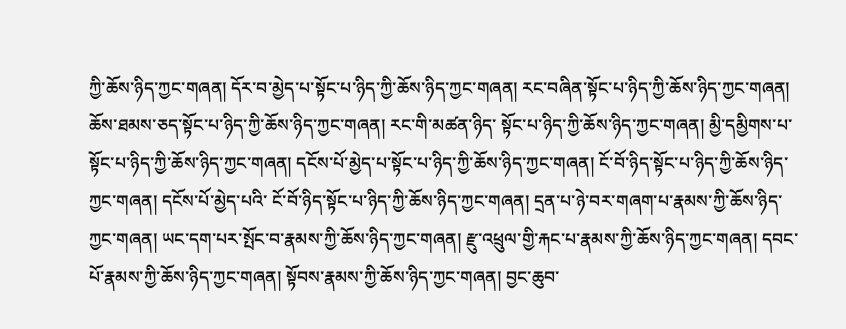ཀྱི་ཆོས་ཉིད་ཀྱང་གཞན། དོར་བ་མྱེད་པ་སྟོང་པ་ཉིད་ཀྱི་ཆོས་ཉིད་ཀྱང་གཞན། རང་བཞིན་སྟོང་པ་ཉིད་ཀྱི་ཆོས་ཉིད་ཀྱང་གཞན། ཆོས་ཐམས་ཅད་སྟོང་པ་ཉིད་ཀྱི་ཆོས་ཉིད་ཀྱང་གཞན། རང་གི་མཚན་ཉིད་ སྟོང་པ་ཉིད་ཀྱི་ཆོས་ཉིད་ཀྱང་གཞན། མྱི་དམྱིགས་པ་སྟོང་པ་ཉིད་ཀྱི་ཆོས་ཉིད་ཀྱང་གཞན། དངོས་པོ་མྱེད་པ་སྟོང་པ་ཉིད་ཀྱི་ཆོས་ཉིད་ཀྱང་གཞན། ངོ་བོ་ཉིད་སྟོང་པ་ཉིད་ཀྱི་ཆོས་ཉིད་ཀྱང་གཞན། དངོས་པོ་མྱེད་པའི་ ངོ་བོ་ཉིད་སྟོང་པ་ཉིད་ཀྱི་ཆོས་ཉིད་ཀྱང་གཞན། དྲན་པ་ཉེ་བར་གཞག་པ་རྣམས་ཀྱི་ཆོས་ཉིད་ཀྱང་གཞན། ཡང་དག་པར་སྤོང་བ་རྣམས་ཀྱི་ཆོས་ཉིད་ཀྱང་གཞན། རྫུ་འཕྲུལ་གྱི་རྐང་པ་རྣམས་ཀྱི་ཆོས་ཉིད་ཀྱང་གཞན། དབང་པོ་རྣམས་ཀྱི་ཆོས་ཉིད་ཀྱང་གཞན། སྟོབས་རྣམས་ཀྱི་ཆོས་ཉིད་ཀྱང་གཞན། བྱང་ཆུབ་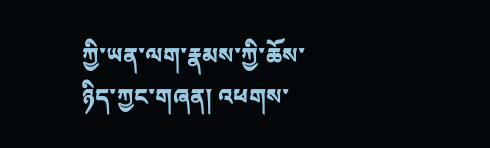ཀྱི་ཡན་ལག་རྣམས་ཀྱི་ཆོས་ཉིད་ཀྱང་གཞན། འཕགས་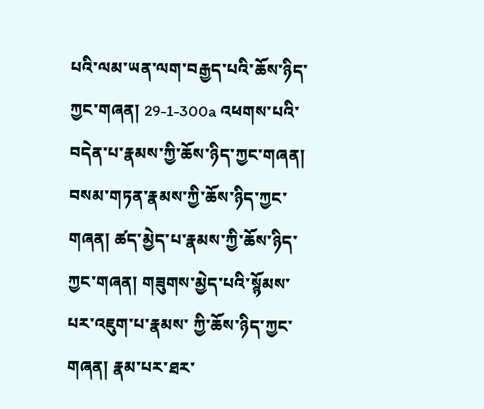པའི་ལམ་ཡན་ལག་བརྒྱད་པའི་ཆོས་ཉིད་ཀྱང་གཞན། 29-1-300a འཕགས་པའི་བདེན་པ་རྣམས་ཀྱི་ཆོས་ཉིད་ཀྱང་གཞན། བསམ་གཏན་རྣམས་ཀྱི་ཆོས་ཉིད་ཀྱང་གཞན། ཚད་མྱེད་པ་རྣམས་ཀྱི་ཆོས་ཉིད་ཀྱང་གཞན། གཟུགས་མྱེད་པའི་སྙོམས་པར་འཇུག་པ་རྣམས་ ཀྱི་ཆོས་ཉིད་ཀྱང་གཞན། རྣམ་པར་ཐར་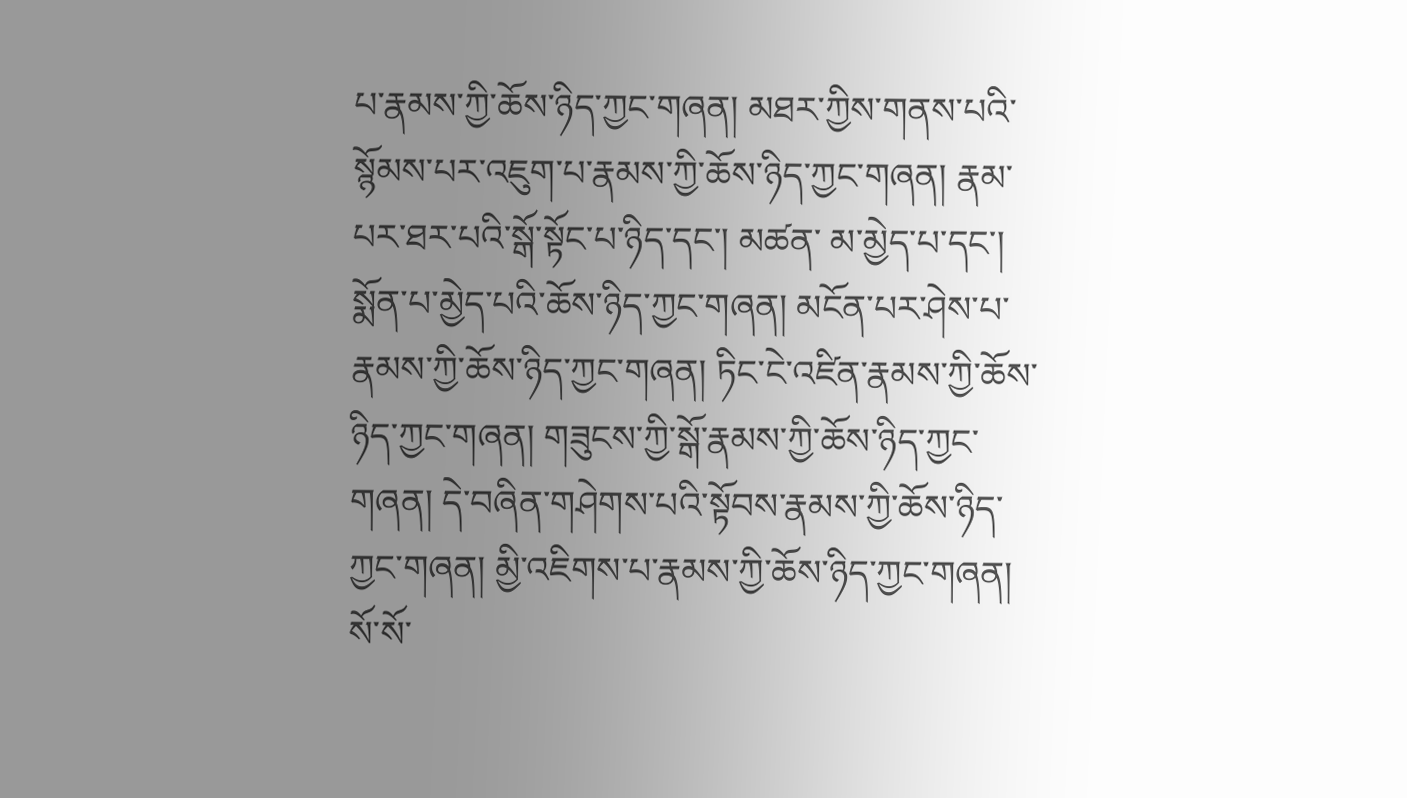པ་རྣམས་ཀྱི་ཆོས་ཉིད་ཀྱང་གཞན། མཐར་ཀྱིས་གནས་པའི་སྙོམས་པར་འཇུག་པ་རྣམས་ཀྱི་ཆོས་ཉིད་ཀྱང་གཞན། རྣམ་པར་ཐར་པའི་སྒོ་སྟོང་པ་ཉིད་དང་། མཚན་ མ་མྱེད་པ་དང་། སྨོན་པ་མྱེད་པའི་ཆོས་ཉིད་ཀྱང་གཞན། མངོན་པར་ཤེས་པ་རྣམས་ཀྱི་ཆོས་ཉིད་ཀྱང་གཞན། ཏིང་ངེ་འཛིན་རྣམས་ཀྱི་ཆོས་ཉིད་ཀྱང་གཞན། གཟུངས་ཀྱི་སྒོ་རྣམས་ཀྱི་ཆོས་ཉིད་ཀྱང་ གཞན། དེ་བཞིན་གཤེགས་པའི་སྟོབས་རྣམས་ཀྱི་ཆོས་ཉིད་ཀྱང་གཞན། མྱི་འཇིགས་པ་རྣམས་ཀྱི་ཆོས་ཉིད་ཀྱང་གཞན། སོ་སོ་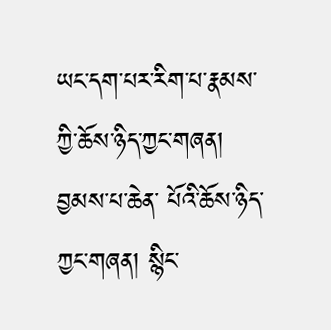ཡང་དག་པར་རིག་པ་རྣམས་ཀྱི་ཆོས་ཉིད་ཀྱང་གཞན། བྱམས་པ་ཆེན་ པོའི་ཆོས་ཉིད་ཀྱང་གཞན། སྙིང་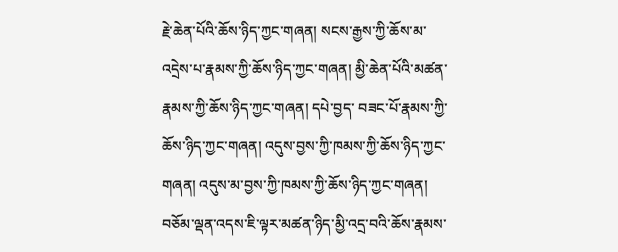རྗེ་ཆེན་པོའི་ཆོས་ཉིད་ཀྱང་གཞན། སངས་རྒྱས་ཀྱི་ཆོས་མ་འདྲེས་པ་རྣམས་ཀྱི་ཆོས་ཉིད་ཀྱང་གཞན། མྱི་ཆེན་པོའི་མཚན་རྣམས་ཀྱི་ཆོས་ཉིད་ཀྱང་གཞན། དཔེ་བྱད་ བཟང་པོ་རྣམས་ཀྱི་ཆོས་ཉིད་ཀྱང་གཞན། འདུས་བྱས་ཀྱི་ཁམས་ཀྱི་ཆོས་ཉིད་ཀྱང་གཞན། འདུས་མ་བྱས་ཀྱི་ཁམས་ཀྱི་ཆོས་ཉིད་ཀྱང་གཞན། བཅོམ་ལྡན་འདས་ཇི་ལྟར་མཚན་ཉིད་མྱི་འདྲ་བའི་ཆོས་རྣམས་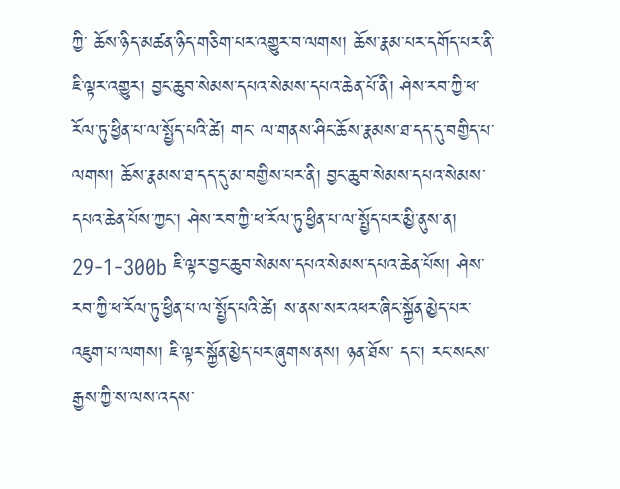ཀྱི་ ཆོས་ཉིད་མཚན་ཉིད་གཅིག་པར་འགྱུར་བ་ལགས། ཆོས་རྣམ་པར་དགོད་པར་ནི་ཇི་ལྟར་འགྱུར། བྱང་ཆུབ་སེམས་དཔའ་སེམས་དཔའ་ཆེན་པོ་ནི། ཤེས་རབ་ཀྱི་ཕ་རོལ་ཏུ་ཕྱིན་པ་ལ་སྤྱོད་པའི་ཚེ། གང་ ལ་གནས་ཤིང་ཆོས་རྣམས་ཐ་དད་དུ་བགྱིད་པ་ལགས། ཆོས་རྣམས་ཐ་དད་དུ་མ་བགྱིས་པར་ནི། བྱང་ཆུབ་སེམས་དཔའ་སེམས་དཔའ་ཆེན་པོས་ཀྱང་། ཤེས་རབ་ཀྱི་ཕ་རོལ་ཏུ་ཕྱིན་པ་ལ་སྤྱོད་པར་མྱི་ནུས་ན། 29-1-300b ཇི་ལྟར་བྱང་ཆུབ་སེམས་དཔའ་སེམས་དཔའ་ཆེན་པོས། ཤེས་རབ་ཀྱི་ཕ་རོལ་ཏུ་ཕྱིན་པ་ལ་སྤྱོད་པའི་ཚེ། ས་ནས་སར་འཕར་ཞིང་སྐྱོན་མྱེད་པར་འཇུག་པ་ལགས། ཇི་ལྟར་སྐྱོན་མྱེད་པར་ཞུགས་ནས། ཉན་ཐོས་ དང་། རང་སངས་རྒྱས་ཀྱི་ས་ལས་འདས་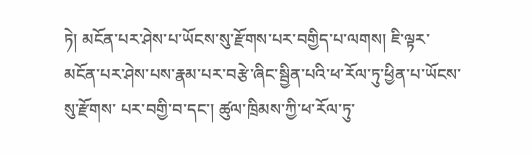ཏེ། མངོན་པར་ཤེས་པ་ཡོངས་སུ་རྫོགས་པར་བགྱིད་པ་ལགས། ཇི་ལྟར་མངོན་པར་ཤེས་པས་རྣམ་པར་བརྩེ་ཞིང་སྦྱིན་པའི་ཕ་རོལ་ཏུ་ཕྱིན་པ་ཡོངས་སུ་རྫོགས་ པར་བགྱི་བ་དང་། ཚུལ་ཁྲིམས་ཀྱི་ཕ་རོལ་ཏུ་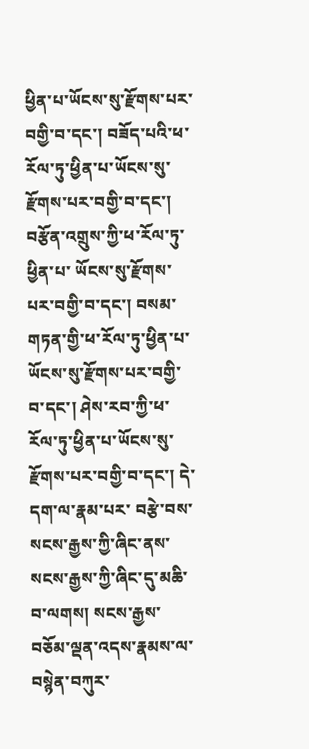ཕྱིན་པ་ཡོངས་སུ་རྫོགས་པར་བགྱི་བ་དང་། བཟོད་པའི་ཕ་རོལ་ཏུ་ཕྱིན་པ་ཡོངས་སུ་རྫོགས་པར་བགྱི་བ་དང་། བརྩོན་འགྲུས་ཀྱི་ཕ་རོལ་ཏུ་ཕྱིན་པ་ ཡོངས་སུ་རྫོགས་པར་བགྱི་བ་དང་། བསམ་གཏན་གྱི་ཕ་རོལ་ཏུ་ཕྱིན་པ་ཡོངས་སུ་རྫོགས་པར་བགྱི་བ་དང་། ཤེས་རབ་ཀྱི་ཕ་རོལ་ཏུ་ཕྱིན་པ་ཡོངས་སུ་རྫོགས་པར་བགྱི་བ་དང་། དེ་དག་ལ་རྣམ་པར་ བརྩེ་བས་སངས་རྒྱས་ཀྱི་ཞིང་ནས་སངས་རྒྱས་ཀྱི་ཞིང་དུ་མཆི་བ་ལགས། སངས་རྒྱས་བཅོམ་ལྡན་འདས་རྣམས་ལ་བསྙེན་བཀུར་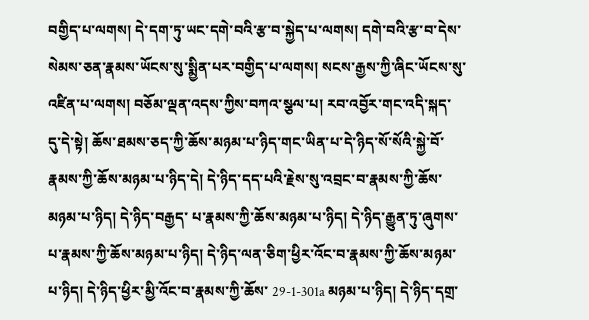བགྱིད་པ་ལགས། དེ་དག་ཏུ་ཡང་དགེ་བའི་རྩ་བ་སྐྱེད་པ་ལགས། དགེ་བའི་རྩ་བ་དེས་སེམས་ཅན་རྣམས་ཡོངས་སུ་སྨྱིན་པར་བགྱིད་པ་ལགས། སངས་རྒྱས་ཀྱི་ཞིང་ཡོངས་སུ་འཛིན་པ་ལགས། བཅོམ་ལྡན་འདས་ཀྱིས་བཀའ་སྩལ་པ། རབ་འབྱོར་གང་འདི་སྐད་ དུ་དེ་སྟེ། ཆོས་ཐམས་ཅད་ཀྱི་ཆོས་མཉམ་པ་ཉིད་གང་ཡིན་པ་དེ་ཉིད་སོ་སོའི་སྐྱེ་བོ་རྣམས་ཀྱི་ཆོས་མཉམ་པ་ཉིད་དེ། དེ་ཉིད་དད་པའི་རྗེས་སུ་འབྲང་བ་རྣམས་ཀྱི་ཆོས་མཉམ་པ་ཉིད། དེ་ཉིད་བརྒྱད་ པ་རྣམས་ཀྱི་ཆོས་མཉམ་པ་ཉིད། དེ་ཉིད་རྒྱུན་ཏུ་ཞུགས་པ་རྣམས་ཀྱི་ཆོས་མཉམ་པ་ཉིད། དེ་ཉིད་ལན་ཅིག་ཕྱིར་འོང་བ་རྣམས་ཀྱི་ཆོས་མཉམ་པ་ཉིད། དེ་ཉིད་ཕྱིར་མྱི་འོང་བ་རྣམས་ཀྱི་ཆོས་ 29-1-301a མཉམ་པ་ཉིད། དེ་ཉིད་དགྲ་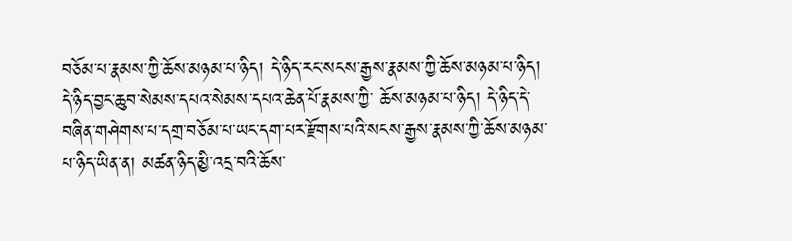བཅོམ་པ་རྣམས་ཀྱི་ཆོས་མཉམ་པ་ཉིད། དེ་ཉིད་རང་སངས་རྒྱས་རྣམས་ཀྱི་ཆོས་མཉམ་པ་ཉིད། དེ་ཉིད་བྱང་ཆུབ་སེམས་དཔའ་སེམས་དཔའ་ཆེན་པོ་རྣམས་ཀྱི་ ཆོས་མཉམ་པ་ཉིད། དེ་ཉིད་དེ་བཞིན་གཤེགས་པ་དགྲ་བཅོམ་པ་ཡང་དག་པར་རྫོགས་པའི་སངས་རྒྱས་རྣམས་ཀྱི་ཆོས་མཉམ་པ་ཉིད་ཡིན་ན། མཚན་ཉིད་མྱི་འདྲ་བའི་ཆོས་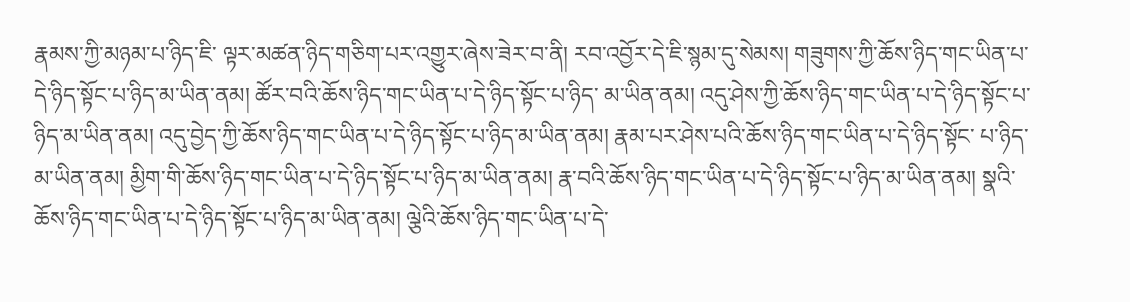རྣམས་ཀྱི་མཉམ་པ་ཉིད་ཇི་ ལྟར་མཚན་ཉིད་གཅིག་པར་འགྱུར་ཞེས་ཟེར་བ་ནི། རབ་འབྱོར་དེ་ཇི་སྙམ་དུ་སེམས། གཟུགས་ཀྱི་ཆོས་ཉིད་གང་ཡིན་པ་དེ་ཉིད་སྟོང་པ་ཉིད་མ་ཡིན་ནམ། ཚོར་བའི་ཆོས་ཉིད་གང་ཡིན་པ་དེ་ཉིད་སྟོང་པ་ཉིད་ མ་ཡིན་ནམ། འདུ་ཤེས་ཀྱི་ཆོས་ཉིད་གང་ཡིན་པ་དེ་ཉིད་སྟོང་པ་ཉིད་མ་ཡིན་ནམ། འདུ་བྱེད་ཀྱི་ཆོས་ཉིད་གང་ཡིན་པ་དེ་ཉིད་སྟོང་པ་ཉིད་མ་ཡིན་ནམ། རྣམ་པར་ཤེས་པའི་ཆོས་ཉིད་གང་ཡིན་པ་དེ་ཉིད་སྟོང་ པ་ཉིད་མ་ཡིན་ནམ། མྱིག་གི་ཆོས་ཉིད་གང་ཡིན་པ་དེ་ཉིད་སྟོང་པ་ཉིད་མ་ཡིན་ནམ། རྣ་བའི་ཆོས་ཉིད་གང་ཡིན་པ་དེ་ཉིད་སྟོང་པ་ཉིད་མ་ཡིན་ནམ། སྣའི་ཆོས་ཉིད་གང་ཡིན་པ་དེ་ཉིད་སྟོང་པ་ཉིད་མ་ཡིན་ནམ། ལྕེའི་ཆོས་ཉིད་གང་ཡིན་པ་དེ་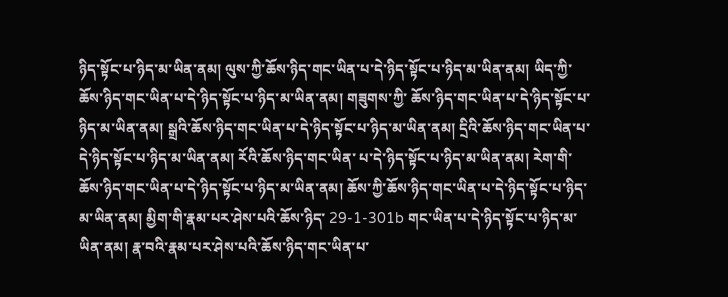ཉིད་སྟོང་པ་ཉིད་མ་ཡིན་ནམ། ལུས་ཀྱི་ཆོས་ཉིད་གང་ཡིན་པ་དེ་ཉིད་སྟོང་པ་ཉིད་མ་ཡིན་ནམ། ཡིད་ཀྱི་ཆོས་ཉིད་གང་ཡིན་པ་དེ་ཉིད་སྟོང་པ་ཉིད་མ་ཡིན་ནམ། གཟུགས་ཀྱི་ ཆོས་ཉིད་གང་ཡིན་པ་དེ་ཉིད་སྟོང་པ་ཉིད་མ་ཡིན་ནམ། སྒྲའི་ཆོས་ཉིད་གང་ཡིན་པ་དེ་ཉིད་སྟོང་པ་ཉིད་མ་ཡིན་ནམ། དྲིའི་ཆོས་ཉིད་གང་ཡིན་པ་དེ་ཉིད་སྟོང་པ་ཉིད་མ་ཡིན་ནམ། རོའི་ཆོས་ཉིད་གང་ཡིན་ པ་དེ་ཉིད་སྟོང་པ་ཉིད་མ་ཡིན་ནམ། རེག་གི་ཆོས་ཉིད་གང་ཡིན་པ་དེ་ཉིད་སྟོང་པ་ཉིད་མ་ཡིན་ནམ། ཆོས་ཀྱི་ཆོས་ཉིད་གང་ཡིན་པ་དེ་ཉིད་སྟོང་པ་ཉིད་མ་ཡིན་ནམ། མྱིག་གི་རྣམ་པར་ཤེས་པའི་ཆོས་ཉིད་ 29-1-301b གང་ཡིན་པ་དེ་ཉིད་སྟོང་པ་ཉིད་མ་ཡིན་ནམ། རྣ་བའི་རྣམ་པར་ཤེས་པའི་ཆོས་ཉིད་གང་ཡིན་པ་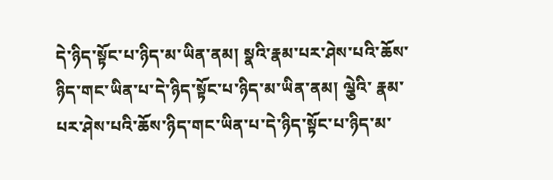དེ་ཉིད་སྟོང་པ་ཉིད་མ་ཡིན་ནམ། སྣའི་རྣམ་པར་ཤེས་པའི་ཆོས་ཉིད་གང་ཡིན་པ་དེ་ཉིད་སྟོང་པ་ཉིད་མ་ཡིན་ནམ། ལྕེའི་ རྣམ་པར་ཤེས་པའི་ཆོས་ཉིད་གང་ཡིན་པ་དེ་ཉིད་སྟོང་པ་ཉིད་མ་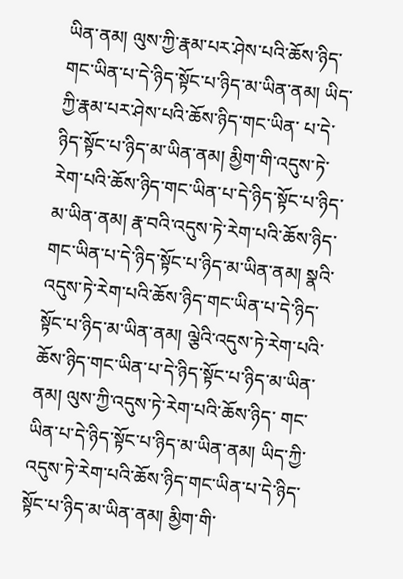ཡིན་ནམ། ལུས་ཀྱི་རྣམ་པར་ཤེས་པའི་ཆོས་ཉིད་གང་ཡིན་པ་དེ་ཉིད་སྟོང་པ་ཉིད་མ་ཡིན་ནམ། ཡིད་ཀྱི་རྣམ་པར་ཤེས་པའི་ཆོས་ཉིད་གང་ཡིན་ པ་དེ་ཉིད་སྟོང་པ་ཉིད་མ་ཡིན་ནམ། མྱིག་གི་འདུས་ཏེ་རེག་པའི་ཆོས་ཉིད་གང་ཡིན་པ་དེ་ཉིད་སྟོང་པ་ཉིད་མ་ཡིན་ནམ། རྣ་བའི་འདུས་ཏེ་རེག་པའི་ཆོས་ཉིད་གང་ཡིན་པ་དེ་ཉིད་སྟོང་པ་ཉིད་མ་ཡིན་ནམ། སྣའི་འདུས་ཏེ་རེག་པའི་ཆོས་ཉིད་གང་ཡིན་པ་དེ་ཉིད་སྟོང་པ་ཉིད་མ་ཡིན་ནམ། ལྕེའི་འདུས་ཏེ་རེག་པའི་ཆོས་ཉིད་གང་ཡིན་པ་དེ་ཉིད་སྟོང་པ་ཉིད་མ་ཡིན་ནམ། ལུས་ཀྱི་འདུས་ཏེ་རེག་པའི་ཆོས་ཉིད་ གང་ཡིན་པ་དེ་ཉིད་སྟོང་པ་ཉིད་མ་ཡིན་ནམ། ཡིད་ཀྱི་འདུས་ཏེ་རེག་པའི་ཆོས་ཉིད་གང་ཡིན་པ་དེ་ཉིད་སྟོང་པ་ཉིད་མ་ཡིན་ནམ། མྱིག་གི་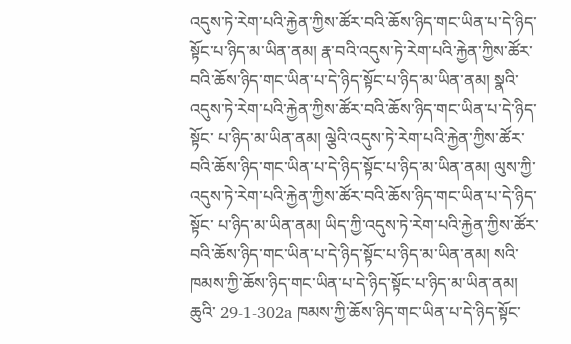འདུས་ཏེ་རེག་པའི་རྐྱེན་ཀྱིས་ཚོར་བའི་ཆོས་ཉིད་གང་ཡིན་པ་དེ་ཉིད་ སྟོང་པ་ཉིད་མ་ཡིན་ནམ། རྣ་བའི་འདུས་ཏེ་རེག་པའི་རྐྱེན་ཀྱིས་ཚོར་བའི་ཆོས་ཉིད་གང་ཡིན་པ་དེ་ཉིད་སྟོང་པ་ཉིད་མ་ཡིན་ནམ། སྣའི་འདུས་ཏེ་རེག་པའི་རྐྱེན་ཀྱིས་ཚོར་བའི་ཆོས་ཉིད་གང་ཡིན་པ་དེ་ཉིད་སྟོང་ པ་ཉིད་མ་ཡིན་ནམ། ལྕེའི་འདུས་ཏེ་རེག་པའི་རྐྱེན་ཀྱིས་ཚོར་བའི་ཆོས་ཉིད་གང་ཡིན་པ་དེ་ཉིད་སྟོང་པ་ཉིད་མ་ཡིན་ནམ། ལུས་ཀྱི་འདུས་ཏེ་རེག་པའི་རྐྱེན་ཀྱིས་ཚོར་བའི་ཆོས་ཉིད་གང་ཡིན་པ་དེ་ཉིད་སྟོང་ པ་ཉིད་མ་ཡིན་ནམ། ཡིད་ཀྱི་འདུས་ཏེ་རེག་པའི་རྐྱེན་ཀྱིས་ཚོར་བའི་ཆོས་ཉིད་གང་ཡིན་པ་དེ་ཉིད་སྟོང་པ་ཉིད་མ་ཡིན་ནམ། སའི་ཁམས་ཀྱི་ཆོས་ཉིད་གང་ཡིན་པ་དེ་ཉིད་སྟོང་པ་ཉིད་མ་ཡིན་ནམ། ཆུའི་ 29-1-302a ཁམས་ཀྱི་ཆོས་ཉིད་གང་ཡིན་པ་དེ་ཉིད་སྟོང་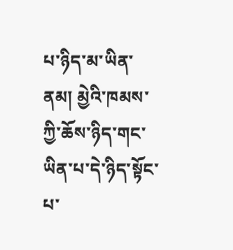པ་ཉིད་མ་ཡིན་ནམ། མྱེའི་ཁམས་ཀྱི་ཆོས་ཉིད་གང་ཡིན་པ་དེ་ཉིད་སྟོང་པ་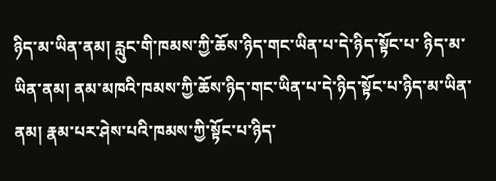ཉིད་མ་ཡིན་ནམ། རླུང་གི་ཁམས་ཀྱི་ཆོས་ཉིད་གང་ཡིན་པ་དེ་ཉིད་སྟོང་པ་ ཉིད་མ་ཡིན་ནམ། ནམ་མཁའི་ཁམས་ཀྱི་ཆོས་ཉིད་གང་ཡིན་པ་དེ་ཉིད་སྟོང་པ་ཉིད་མ་ཡིན་ནམ། རྣམ་པར་ཤེས་པའི་ཁམས་ཀྱི་སྟོང་པ་ཉིད་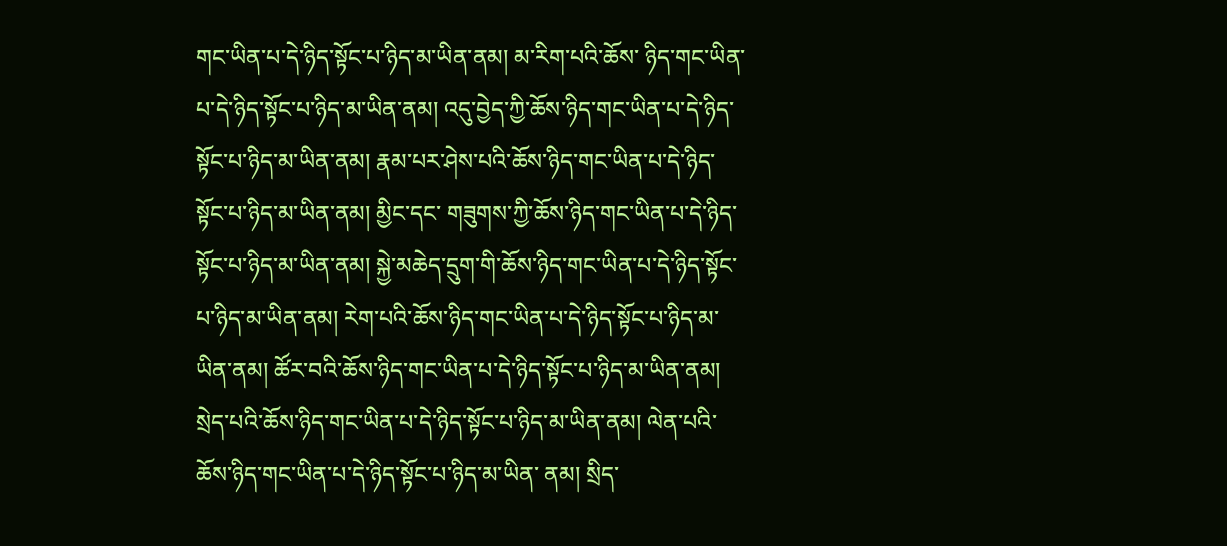གང་ཡིན་པ་དེ་ཉིད་སྟོང་པ་ཉིད་མ་ཡིན་ནམ། མ་རིག་པའི་ཆོས་ ཉིད་གང་ཡིན་པ་དེ་ཉིད་སྟོང་པ་ཉིད་མ་ཡིན་ནམ། འདུ་བྱེད་ཀྱི་ཆོས་ཉིད་གང་ཡིན་པ་དེ་ཉིད་སྟོང་པ་ཉིད་མ་ཡིན་ནམ། རྣམ་པར་ཤེས་པའི་ཆོས་ཉིད་གང་ཡིན་པ་དེ་ཉིད་སྟོང་པ་ཉིད་མ་ཡིན་ནམ། མྱིང་དང་ གཟུགས་ཀྱི་ཆོས་ཉིད་གང་ཡིན་པ་དེ་ཉིད་སྟོང་པ་ཉིད་མ་ཡིན་ནམ། སྐྱེ་མཆེད་དྲུག་གི་ཆོས་ཉིད་གང་ཡིན་པ་དེ་ཉིད་སྟོང་པ་ཉིད་མ་ཡིན་ནམ། རེག་པའི་ཆོས་ཉིད་གང་ཡིན་པ་དེ་ཉིད་སྟོང་པ་ཉིད་མ་ ཡིན་ནམ། ཚོར་བའི་ཆོས་ཉིད་གང་ཡིན་པ་དེ་ཉིད་སྟོང་པ་ཉིད་མ་ཡིན་ནམ། སྲེད་པའི་ཆོས་ཉིད་གང་ཡིན་པ་དེ་ཉིད་སྟོང་པ་ཉིད་མ་ཡིན་ནམ། ལེན་པའི་ཆོས་ཉིད་གང་ཡིན་པ་དེ་ཉིད་སྟོང་པ་ཉིད་མ་ཡིན་ ནམ། སྲིད་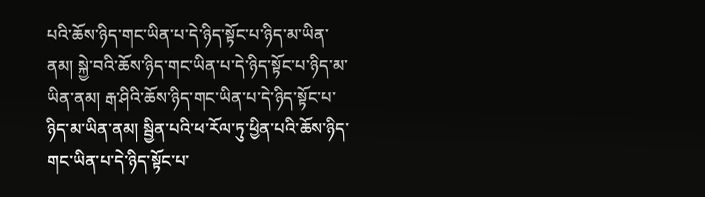པའི་ཆོས་ཉིད་གང་ཡིན་པ་དེ་ཉིད་སྟོང་པ་ཉིད་མ་ཡིན་ནམ། སྐྱེ་བའི་ཆོས་ཉིད་གང་ཡིན་པ་དེ་ཉིད་སྟོང་པ་ཉིད་མ་ཡིན་ནམ། རྒ་ཤིའི་ཆོས་ཉིད་གང་ཡིན་པ་དེ་ཉིད་སྟོང་པ་ཉིད་མ་ཡིན་ནམ། སྦྱིན་པའི་ཕ་རོལ་ཏུ་ཕྱིན་པའི་ཆོས་ཉིད་གང་ཡིན་པ་དེ་ཉིད་སྟོང་པ་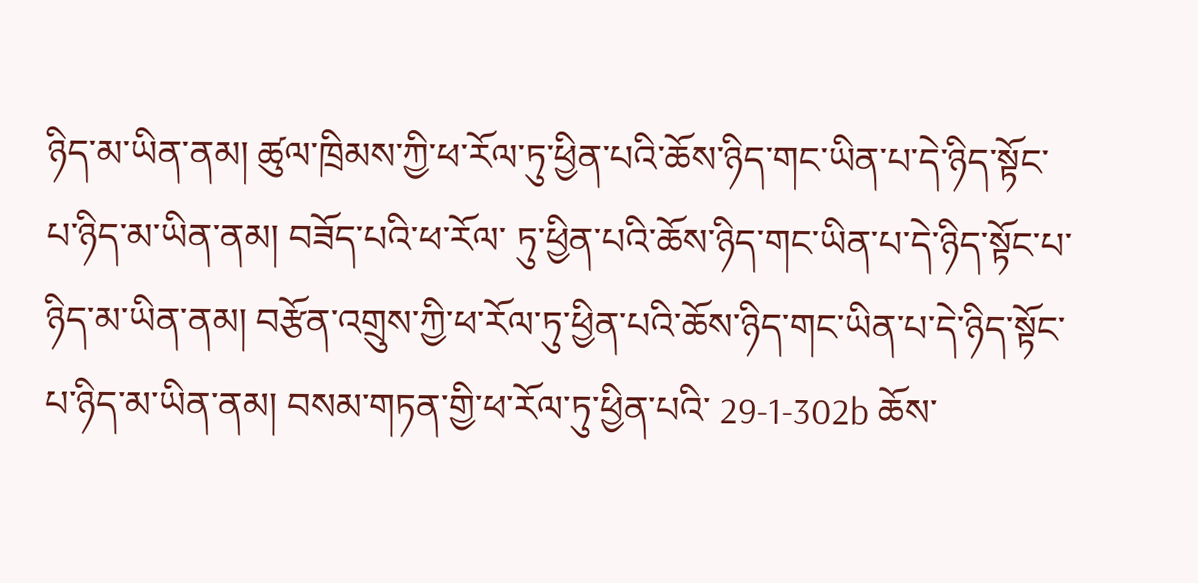ཉིད་མ་ཡིན་ནམ། ཚུལ་ཁྲིམས་ཀྱི་ཕ་རོལ་ཏུ་ཕྱིན་པའི་ཆོས་ཉིད་གང་ཡིན་པ་དེ་ཉིད་སྟོང་པ་ཉིད་མ་ཡིན་ནམ། བཟོད་པའི་ཕ་རོལ་ ཏུ་ཕྱིན་པའི་ཆོས་ཉིད་གང་ཡིན་པ་དེ་ཉིད་སྟོང་པ་ཉིད་མ་ཡིན་ནམ། བརྩོན་འགྲུས་ཀྱི་ཕ་རོལ་ཏུ་ཕྱིན་པའི་ཆོས་ཉིད་གང་ཡིན་པ་དེ་ཉིད་སྟོང་པ་ཉིད་མ་ཡིན་ནམ། བསམ་གཏན་གྱི་ཕ་རོལ་ཏུ་ཕྱིན་པའི་ 29-1-302b ཆོས་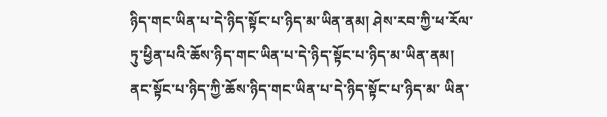ཉིད་གང་ཡིན་པ་དེ་ཉིད་སྟོང་པ་ཉིད་མ་ཡིན་ནམ། ཤེས་རབ་ཀྱི་ཕ་རོལ་ཏུ་ཕྱིན་པའི་ཆོས་ཉིད་གང་ཡིན་པ་དེ་ཉིད་སྟོང་པ་ཉིད་མ་ཡིན་ནམ། ནང་སྟོང་པ་ཉིད་ཀྱི་ཆོས་ཉིད་གང་ཡིན་པ་དེ་ཉིད་སྟོང་པ་ཉིད་མ་ ཡིན་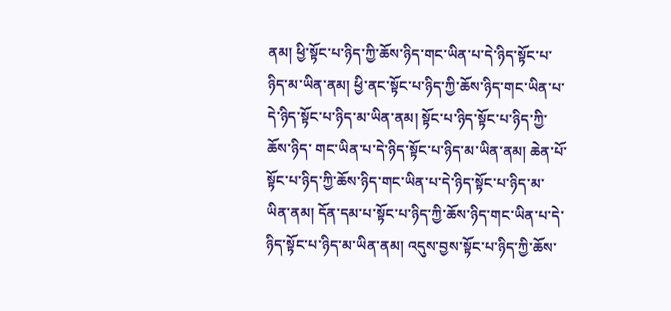ནམ། ཕྱི་སྟོང་པ་ཉིད་ཀྱི་ཆོས་ཉིད་གང་ཡིན་པ་དེ་ཉིད་སྟོང་པ་ཉིད་མ་ཡིན་ནམ། ཕྱི་ནང་སྟོང་པ་ཉིད་ཀྱི་ཆོས་ཉིད་གང་ཡིན་པ་དེ་ཉིད་སྟོང་པ་ཉིད་མ་ཡིན་ནམ། སྟོང་པ་ཉིད་སྟོང་པ་ཉིད་ཀྱི་ཆོས་ཉིད་ གང་ཡིན་པ་དེ་ཉིད་སྟོང་པ་ཉིད་མ་ཡིན་ནམ། ཆེན་པོ་སྟོང་པ་ཉིད་ཀྱི་ཆོས་ཉིད་གང་ཡིན་པ་དེ་ཉིད་སྟོང་པ་ཉིད་མ་ཡིན་ནམ། དོན་དམ་པ་སྟོང་པ་ཉིད་ཀྱི་ཆོས་ཉིད་གང་ཡིན་པ་དེ་ཉིད་སྟོང་པ་ཉིད་མ་ཡིན་ནམ། འདུས་བྱས་སྟོང་པ་ཉིད་ཀྱི་ཆོས་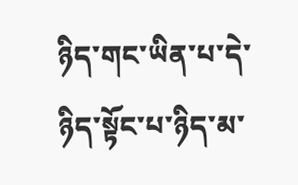ཉིད་གང་ཡིན་པ་དེ་ཉིད་སྟོང་པ་ཉིད་མ་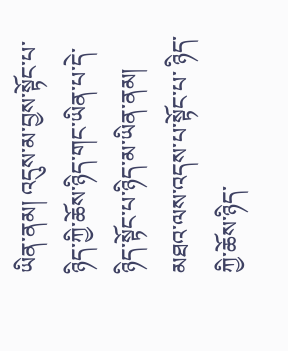ཡིན་ནམ། འདུས་མ་བྱས་སྟོང་པ་ཉིད་ཀྱི་ཆོས་ཉིད་གང་ཡིན་པ་དེ་ཉིད་སྟོང་པ་ཉིད་མ་ཡིན་ནམ། མཐའ་ལས་འདས་པ་སྟོང་པ་ ཉིད་ཀྱི་ཆོས་ཉིད་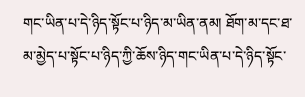གང་ཡིན་པ་དེ་ཉིད་སྟོང་པ་ཉིད་མ་ཡིན་ནམ། ཐོག་མ་དང་ཐ་མ་མྱེད་པ་སྟོང་པ་ཉིད་ཀྱི་ཆོས་ཉིད་གང་ཡིན་པ་དེ་ཉིད་སྟོང་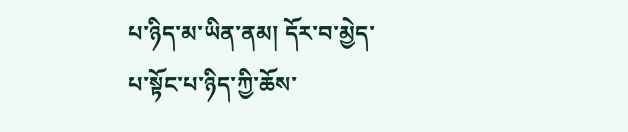པ་ཉིད་མ་ཡིན་ནམ། དོར་བ་མྱེད་པ་སྟོང་པ་ཉིད་ཀྱི་ཆོས་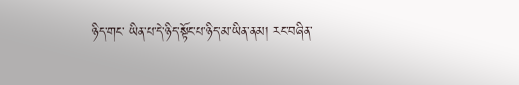ཉིད་གང་ ཡིན་པ་དེ་ཉིད་སྟོང་པ་ཉིད་མ་ཡིན་ནམ། རང་བཞིན་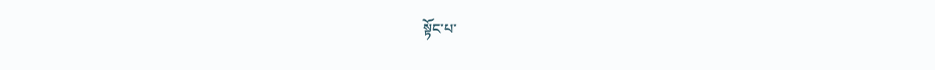སྟོང་པ་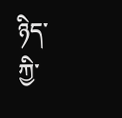ཉིད་ཀྱི་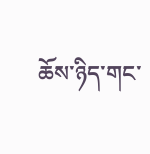ཆོས་ཉིད་གང་